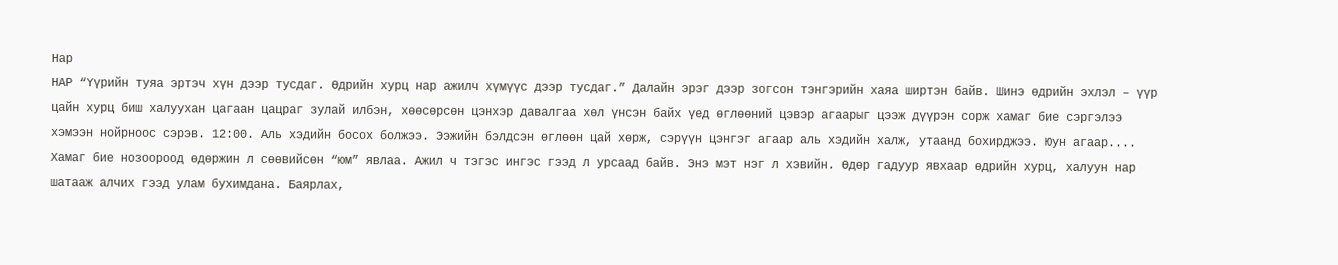Нар
НАР “Үүрийн туяа эртэч хүн дээр тусдаг. Өдрийн хурц нар ажилч хүмүүс дээр тусдаг.” Далайн эрэг дээр зогсон тэнгэрийн хаяа ширтэн байв. Шинэ өдрийн эхлэл – үүр цайн хурц биш халуухан цагаан цацраг зулай илбэн, хөөсөрсөн цэнхэр давалгаа хөл үнсэн байх үед өглөөний цэвэр агаарыг цээж дүүрэн сорж хамаг бие сэргэлээ хэмээн нойрноос сэрэв. 12:00. Аль хэдийн босох болжээ. Ээжийн бэлдсэн өглөөн цай хөрж, сэрүүн цэнгэг агаар аль хэдийн халж, утаанд бохирджээ. Юун агаар.... Хамаг бие нозоороод өдөржин л сөөвийсөн “юм” явлаа. Ажил ч тэгэс ингэс гээд л урсаад байв. Энэ мэт нэг л хэвийн. Өдөр гадуур явхаар өдрийн хурц, халуун нар шатааж алчих гээд улам бухимдана. Баярлах,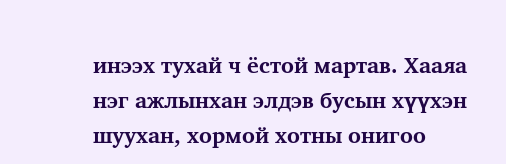инээх тухай ч ёстой мартав. Хааяа нэг ажлынхан элдэв бусын хүүхэн шуухан, хормой хотны онигоо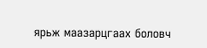ярьж маазарцгаах боловч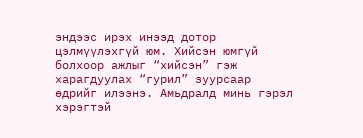эндээс ирэх инээд дотор цэлмүүлэхгүй юм. Хийсэн юмгүй болхоор ажлыг “хийсэн” гэж харагдуулах “гурил” зуурсаар өдрийг илээнэ. Амьдралд минь гэрэл хэрэгтэй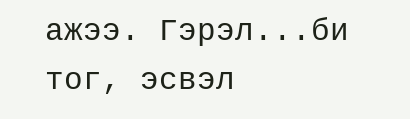ажээ. Гэрэл...би тог, эсвэл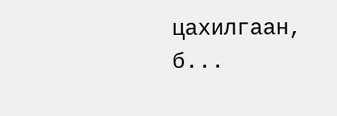цахилгаан, б...